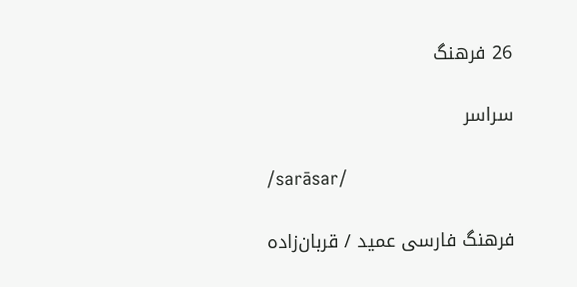26 فرهنگ

سراسر

/sarāsar/

فرهنگ فارسی عمید / قربان‌زاده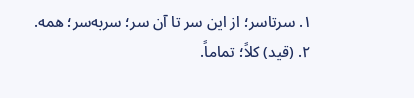۱. سرتاسر؛ از این سر تا آن سر؛ سربه‌سر؛ همه.
۲. (قید) کلاً؛ تماماً.